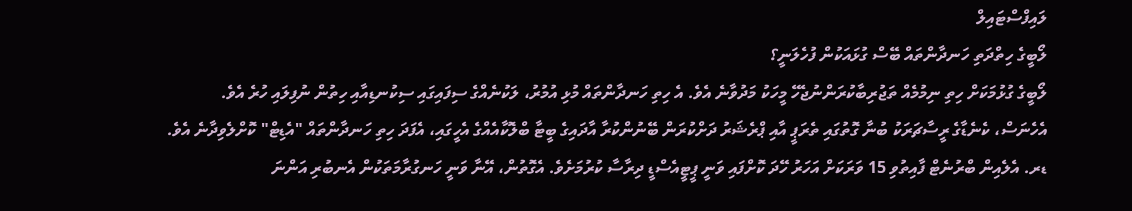ލައިފްސްޓައިލް
ލޯބީގެ ހިތްދަތި ހަނދާންތައް ބޭސް ގުޅައަކުން ފުހެލަނީ؟
ލޯބީގެ ގުޅުމަކަށް ހިތި ނިމުމެއް ތަޖުރިބާކުރަންނުޖެހޭ މީހަކު މަދުވާނެ އެވެ. އެ ހިތި ހަނދާންތައް މުޅި އުމުރު، ލަކުނެއްގެ ސިފައިގައި ސިކުނޑިއާއި ހިތުން ނުފިލައި ހުރެ އެވެ.
އެހެނަސް، ކެނެޑާގެ ރީސާޗަރަކު ބުނާ ގޮތުގައި ތެރަޕީ އާއި ޕްރެޝަރު ދަށްކުރަން ބޭނުންކުރާ އާދައިގެ ބީޓާ ބްލޮކާއެއްގެ އެހީގައި، އެފަދަ ހިތި ހަނދާންތައް "އެޑިޓް" ކޮށްލެވިދާނެ އެވެ.
ޑރ. އެލެއިން ބްރުނެޓް ފާއިތުވި 15 ވަރަކަށް އަހަރު ހޭދަ ކޮށްފައި ވަނީ ޕީޓީއެސްޑީ ދިރާސާ ކުރުމަށެވެ. އެގޮތުން، އޭނާ ވަނީ ހަނގުރާމަތަކުން އެނބުރި އަންނަ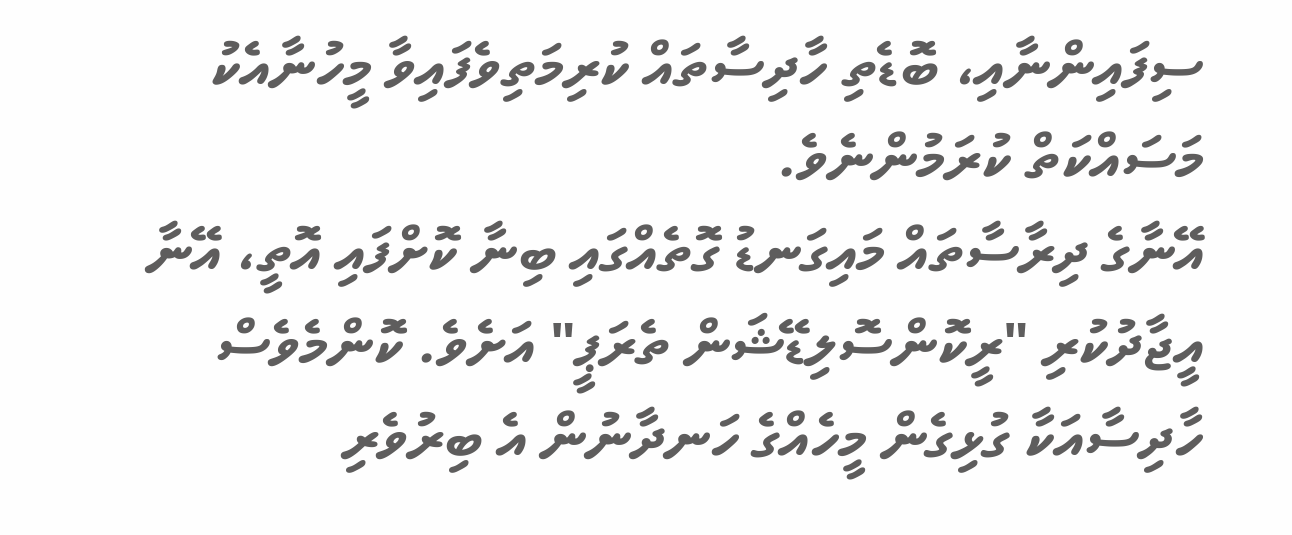ސިފައިންނާއި، ބޮޑެތި ހާދިސާތައް ކުރިމަތިވެފައިވާ މީހުނާއެކު މަސައްކަތް ކުރަމުންނެވެ.
އޭނާގެ ދިރާސާތައް މައިގަނޑު ގޮތެއްގައި ބިނާ ކޮށްފައި އޮތީ، އޭނާ އީޖާދުކުރި "ރީކޮންސޮލިޑޭޝަން ތެރަޕީ" އަށެވެ. ކޮންމެވެސް ހާދިސާއަކާ ގުޅިގެން މީހެއްގެ ހަނދާނުން އެ ބިރުވެރި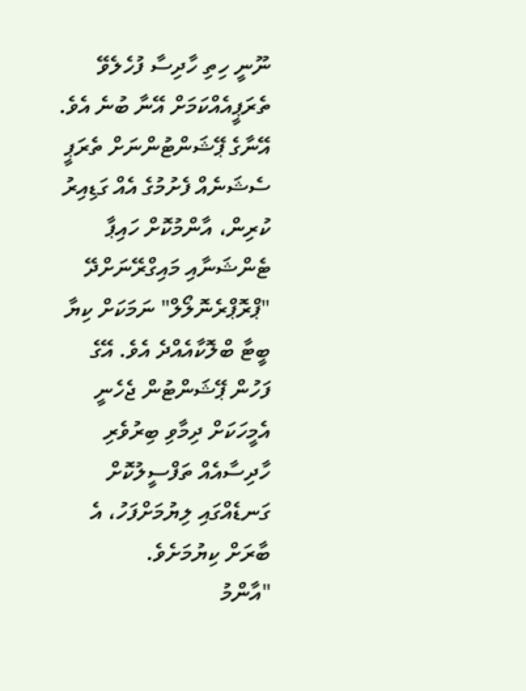ނޫނީ ހިތި ހާދިސާ ފުހެލެވޭ ތެރަޕީއެއްކަމަށް އޭނާ ބުނެ އެވެ.
އޭނާގެ ޕޭޝަންޓުންނަށް ތެރަޕީ ސެޝަނެއް ފެށުމުގެ އެއް ގަޑިއިރު ކުރިން، އާންމުކޮށް ހައިޕާ ޓެންޝަނާއި މައިގްރޭނަށްދޭ "ޕްރޮޕްރެނޮލޯލް" ނަމަކަށް ކިޔާ ބީޓާ ބްލޮކާއެއްދެ އެވެ. އޭގެ ފަހުން ޕޭޝަންޓުން ޖެހެނީ އެމީހަކަށް ދިމާވި ބިރުވެރި ހާދިސާއެއް ތަފްސީލުކޮށް ގަނޑެއްގައި ލިޔުމަށްފަހު، އެ ބާރަށް ކިޔުމަށެވެ.
"އާންމު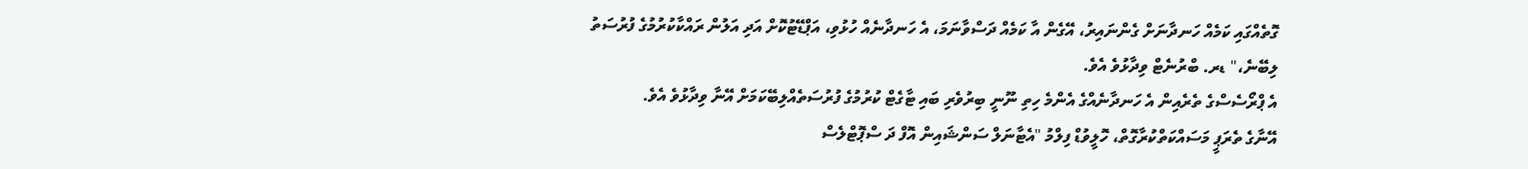ގޮތެއްގައި ކަމެއް ހަނދާނަށް ގެންނައިރު، އޭގެން އާ ކަމެއް ދަސްވާނަމަ، އެ ހަނދާނެއް ހުޅުވި، އަޕްޑޭޓުކޮށް އަދި އަލުން ރައްކާކުރުމުގެ ފުރުސަތު ލިބޭނެ،" ޑރ. ބްރުނެޓް ވިދާޅުވެ އެވެ.
އެ ޕްރޯސެސްގެ ތެރެއިން އެ ހަނދާނެއްގެ އެންމެ ހިތި ނޫނީ ބިރުވެރި ބައި ޓާގެޓް ކުރުމުގެ ފުރުސަތެއްލިބޭކަމަށް އޭނާ ވިދާޅުވެ އެވެ.
އޭނާގެ ތެރަޕީ މަސައްކަތްކުރާގޮތް، ހޮލީވުޑް ފިލްމު "އެޓާނަލް ސަންޝައިން އޮފް ދަ ސްޕޮޓްލެސް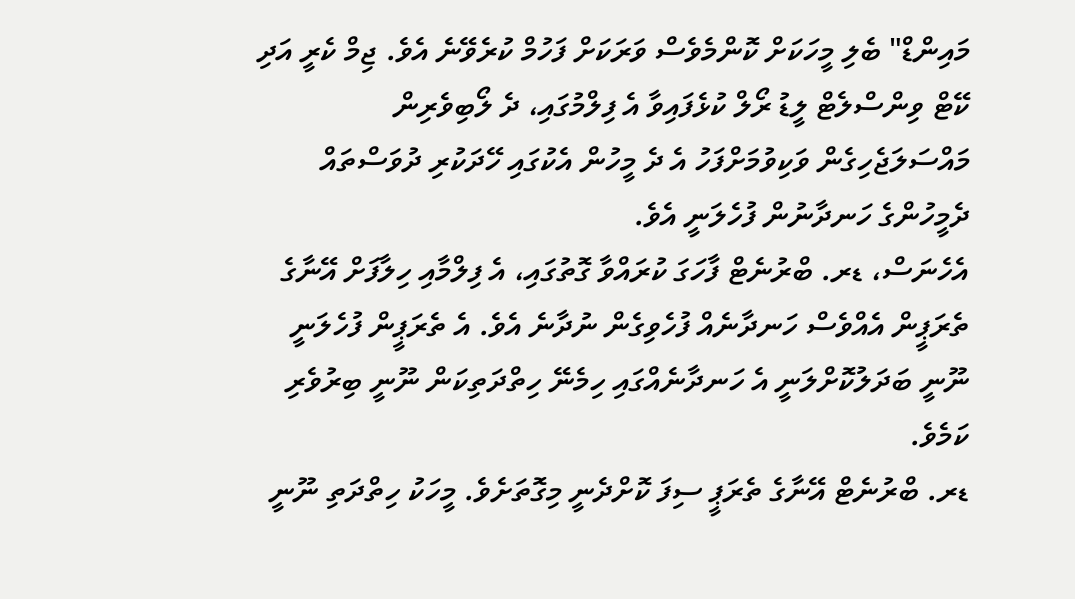މައިންޑް" ބެލި މީހަކަށް ކޮންމެވެސް ވަރަކަށް ފަހުމް ކުރެވޭނެ އެވެ. ޖިމް ކެރީ އަދި ކޭޓް ވިންސްލެޓް ލީޑު ރޯލް ކުޅެފައިވާ އެ ފިލްމުގައި، ދެ ލޯބިވެރިން މައްސަލަޖެހިގެން ވަކިވުމަށްފަހު އެ ދެ މީހުން އެކުގައި ހޭދަކުރި ދުވަސްތައް ދެމީހުންގެ ހަނދާނުން ފުހެލަނީ އެވެ.
އެހެނަސް، ޑރ. ބްރުނެޓް ފާހަގަ ކުރައްވާ ގޮތުގައި، އެ ފިލްމާއި ހިލާފަށް އޭނާގެ ތެރަޕީން އެއްވެސް ހަނދާނެއް ފުހެވިގެން ނުދާނެ އެވެ. އެ ތެރަޕީން ފުހެލަނީ ނޫނީ ބަދަލުކޮށްލަނީ އެ ހަނދާނެއްގައި ހިމެނޭ ހިތްދަތިކަން ނޫނީ ބިރުވެރި ކަމެވެ.
ޑރ. ބްރުނެޓް އޭނާގެ ތެރަޕީ ސިފަ ކޮށްދެނީ މިގޮތަށެވެ. މީހަކު ހިތްދަތި ނޫނީ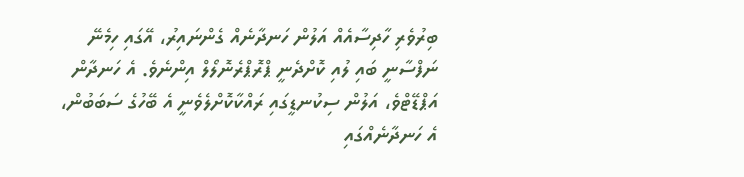ބިރުވެރި ހާދިސާއެއް އަލުން ހަނދާނެއް ގެންނައިރު، އޭގައި ހިމެނޭ ނަފްސާނީ ބައި ލުއި ކޮށްދެނީ ޕްރޮޕްރެނޮލޯލް އިންނެވެ. އެ ހަނދާން އަޕްޑޭޓްވެ، އަލުން ސިކުނޑީގައި ރައްކާކޮށްލެވެނީ އެ ބޭހުގެ ސަބަބުން، އެ ހަނދާނެއްގައި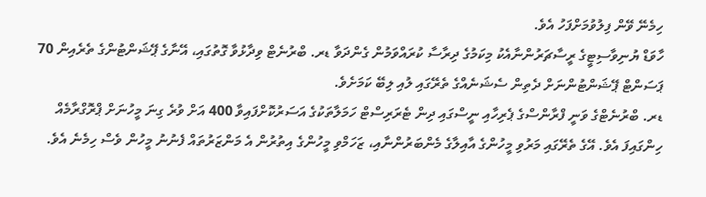ހިމެނޭ ވޭން ފިލުވުމަށްފަހު އެވެ.
ހާވަޑް ޔުނިވާސިޓީގެ ރީސާޗަރުންނާއެކު މިކަމުގެ ދިރާސާ ކުރައްވަމުން ގެންދަވާ ޑރ. ބްރުނެޓް ވިދާޅުވާ ގޮތުގައި، އޭނާގެ ޕޭޝަންޓުންގެ ތެރެއިން 70 ޕަސަންޓް ޕޭޝަންޓުންނަށް ދެތިން ސެޝަނެއްގެ ތެރޭގައި ލުއި ލިބޭ ކަމަށެވެ.
ޑރ. ބްރުނެޓްގެ ވަނީ ފްރާންސްގެ ޕެރިހާއި ނީސްގައި ދިން ޓެރަރިސްޓް ހަމަލާތަކުގެ އަސަރުކޮށްފައިވާ 400 އަށް ވުރެ ގިނަ މީހުނަށް ޕްރޮގްރާމެއް ހިންގައިފަ އެވެ. އޭގެ ތެރޭގައި މަރުވި މީހުންގެ އާއިލާގެ މެންބަރުންނާއި، ޒަހަމްވި މީހުންގެ އިތުރުން އެ މަންޒަރުތައް ފެނުނު މީހުން ވެސް ހިމެނެ އެވެ.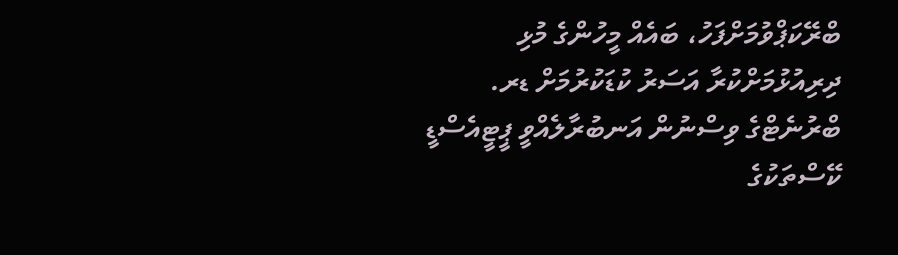ބްރޭކަޕްވުމަށްފަހު، ބައެއް މީހުންގެ މުޅި ދިރިއުޅުމަށްކުރާ އަސަރު ކުޑަކުރުމަށް ޑރ. ބްރުނެޓްގެ ވިސްނުން އަނބުރާލެއްވީ ޕީޓީއެސްޑީ ކޭސްތަކުގެ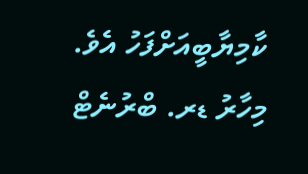ކާމިޔާބީއަށްފަހު އެވެ.
މިހާރު ޑރ. ބްރުނެޓް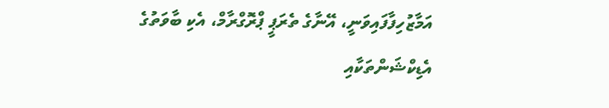އަމާޒުހިފާފައިވަނީ، އޭނާގެ ތެރަޕީ ޕްރޮގްރާމް، އެކި ބާވަތުގެ އެޑިކްޝަންތަކާއި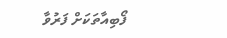ފޯބިއާތަކަށް ފަރުވާ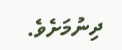ދިނުމަށެވެ.